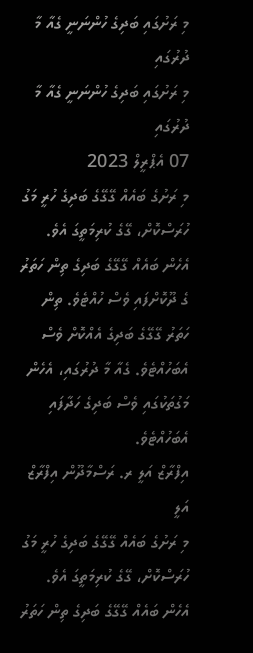މި ރަށުގައި ބަދިގެ ހުންނަނީ ގެއާ މާ ދުރުގައި
މި ރަށުގައި ބަދިގެ ހުންނަނީ ގެއާ މާ ދުރުގައި
07 އެޕްރީލް 2023
މި ރަށުގެ ބައެއް ގޭގޭގެ ބަދިގެ ހުރީ މަގު ހުރަސްކޮށް، ގޭގެ ކުރިމަތީގަ އެވެ. އެހެން ބައެއް ގޭގޭގެ ބަދިގެ ތިން ހަތަރު ގެ ދޫކޮށްފައި ވެސް ހުއްޓެވެ. ތިން ހަތަރު ގޭގޭގެ ބަދިގެ އެއްކޮށް ވެސް އެބަހުއްޓެވެ. ގެއާ މާ ދުރުގައި، އެހެން މަގުތަކުގައި ވެސް ބަދިގެ ހަދާފައި އެބަހުއްޓެވެ.
އިފްރާޒް އަލީ ރ. ރަސްމާދޫން އިފްރާޒް އަލީ
މި ރަށުގެ ބައެއް ގޭގޭގެ ބަދިގެ ހުރީ މަގު ހުރަސްކޮށް، ގޭގެ ކުރިމަތީގަ އެވެ. އެހެން ބައެއް ގޭގޭގެ ބަދިގެ ތިން ހަތަރު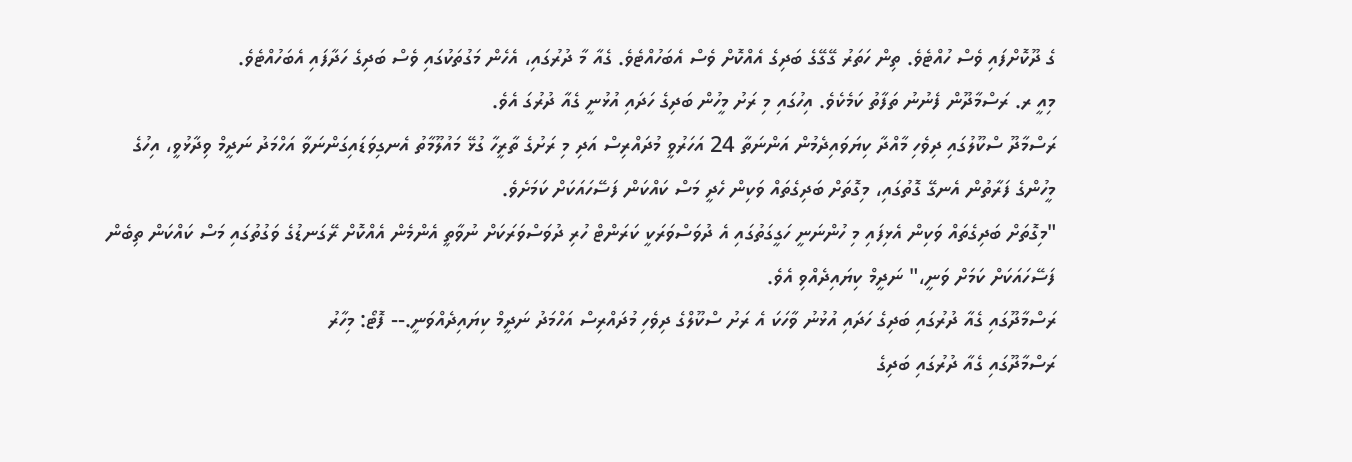ގެ ދޫކޮށްފައި ވެސް ހުއްޓެވެ. ތިން ހަތަރު ގޭގޭގެ ބަދިގެ އެއްކޮށް ވެސް އެބަހުއްޓެވެ. ގެއާ މާ ދުރުގައި، އެހެން މަގުތަކުގައި ވެސް ބަދިގެ ހަދާފައި އެބަހުއްޓެވެ.
މިއީ ރ. ރަސްމާދޫން ފެނުނު ތަފާތު ކަމެކެވެ. އިހުގައި މި ރަށު މީހުން ބަދިގެ ހަދައި އުޅުނީ ގެއާ ދުރުގަ އެވެ.
ރަސްމާދޫ ސްކޫލުގައި ދިވެހި މާއްދާ ކިޔަވައިދެމުން އަންނަތާ 24 އަހަރުވީ މުދައްރިސް އަދި މި ރަށުގެ ތާރީހާ ގުޅޭ މައުލޫމާތު އެނގިވަޑައިގަންނަވާ އަހްމަދު ނަދީމް ވިދާޅުވީ، އިހުގެ މީހުންގެ ފަރާތުން އެނގޭ ގޮތުގައި، މިގޮތަށް ބަދިގެތައް ވަކިން ހެދީ މަސް ކައްކަން ފަސޭހައަކަށް ކަމަށެވެ.
"މިގޮތަށް ބަދިގެތައް ވަކިން އެޅިފައި މި ހުންނަނީ ހަގީގަތުގައި އެ ދުވަސްވަރަކީ ކަރަންޓް ހުރި ދުވަސްވަރަކަށް ނުވާތީ އެންމެން އެއްކޮށް ރޭގަނޑުގެ ވަގުތުގައި މަސް ކައްކަން ތިބެން ފަސޭހައަކަށް ކަމަށް ވަނީ،" ނަދީމް ކިޔައިދެއްވި އެވެ.
ރަސްމާދޫގައި ގެއާ ދުރުގައި ބަދިގެ ހަދައި އުޅުނު ވާހަކަ އެ ރަށު ސްކޫލްގެ ދިވެހި މުދައްރިސް އަހްމަދު ނަދީމް ކިޔައިދެއްވަނީ.-- ފޮޓޯ: މިހާރު
ރަސްމާދޫގައި ގެއާ ދުރުގައި ބަދިގެ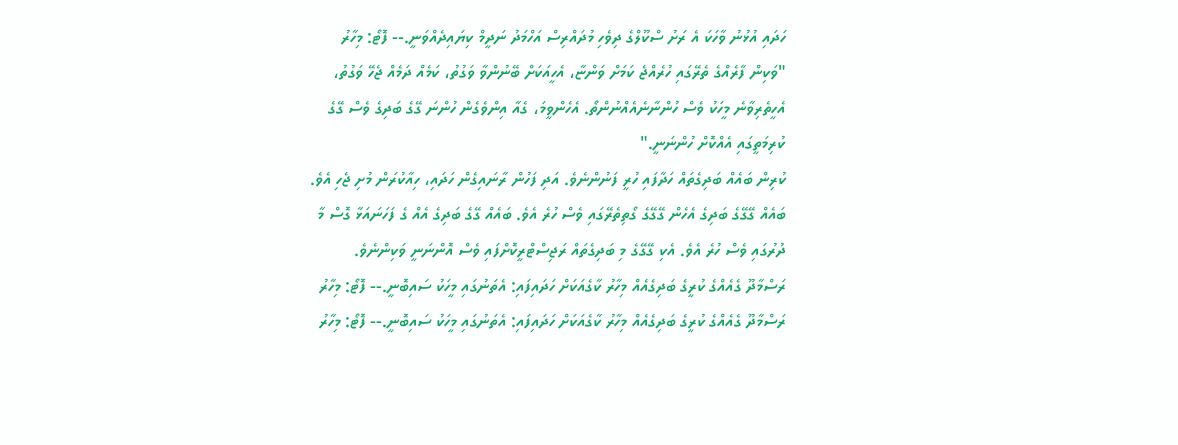ހަދައި އުޅުނު ވާހަކަ އެ ރަށު ސްކޫލްގެ ދިވެހި މުދައްރިސް އަހްމަދު ނަދީމް ކިޔައިދެއްވަނީ.-- ފޮޓޯ: މިހާރު
"ވަކިން ފާރެއްގެ ތެރޭގައި ހުރެއްޖެ ކަމަށް ވަންޏާ، އެހީއަކަށް ބޭނުންވާ ވަގުތު، ކަމެއް ދަމެއް ޖެހޭ ވަގުތު، އެހީތެރިވާނެ މީހަކު ވެސް ހުންނާނެއެއްނުންތޯ. އެހެންވީމަ، ގެއާ އިންވެގެން ހުންނަ ގޭގެ ބަދިގެ ވެސް ގޭގެ ކުރިމަތީގައި އެއްކޮށް ހުންނަނީ."
ކުރިން ބައެއް ބަދިގެތައް ހަދާފައި ހުރީ ފަނުންނެވެ. އަދި ފަހުން ރާނައިގެން ހަދައި، ހިއާކުރަން މުށި ޖެހި އެވެ.
ބައެއް ގޭގޭގެ ބަދިގެ އެހެން ގޭގޭގެ ގޯތިތެރޭގައި ވެސް ހުރެ އެވެ. ބައެއް ގޭގެ ބަދިގެ އެއް ގެ ފަހަނައަޅާ ގޮސް މާ ދުރުގައި ވެސް ހުރެ އެވެ. އެކި ގޭގޭގެ މި ބަދިގެތައް ރަޖިސްޓްރީކޮށްފައި ވެސް އޮންނަނީ ވަކިންނެވެ.
ރަސްމާދޫ ގެއެއްގެ ކުރީގެ ބަދިގެއެއް މިހާރު ކާގެއަކަށް ހަދައިފައި: އެތަނުގައި މީހަކު ސައިބޮނީ.-- ފޮޓޯ: މިހާރު
ރަސްމާދޫ ގެއެއްގެ ކުރީގެ ބަދިގެއެއް މިހާރު ކާގެއަކަށް ހަދައިފައި: އެތަނުގައި މީހަކު ސައިބޮނީ.-- ފޮޓޯ: މިހާރު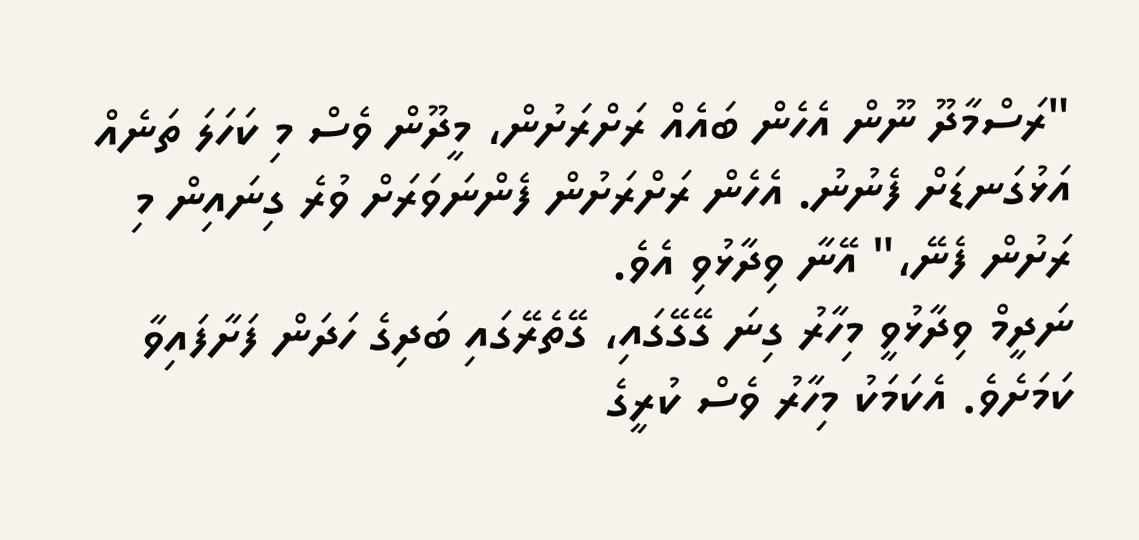"ރަސްމާދޫ ނޫން އެހެން ބައެއް ރަށްރަށުން، މީދޫން ވެސް މި ކަހަލަ ތަނެއް އަޅުގަނޑަށް ފެނުނު. އެހެން ރަށްރަށުން ފެންނަވަރަށް ވުރެ ގިނައިން މި ރަށުން ފެނޭ،" އޭނާ ވިދާޅުވި އެވެ.
ނަދީމް ވިދާޅުވީ މިހާރު ގިނަ ގޭގޭގައި، ގޭތެރޭގައި ބަދިގެ ހަދަން ފަށާފައިވާ ކަމަށެވެ. އެކަމަކު މިހާރު ވެސް ކުރީގެ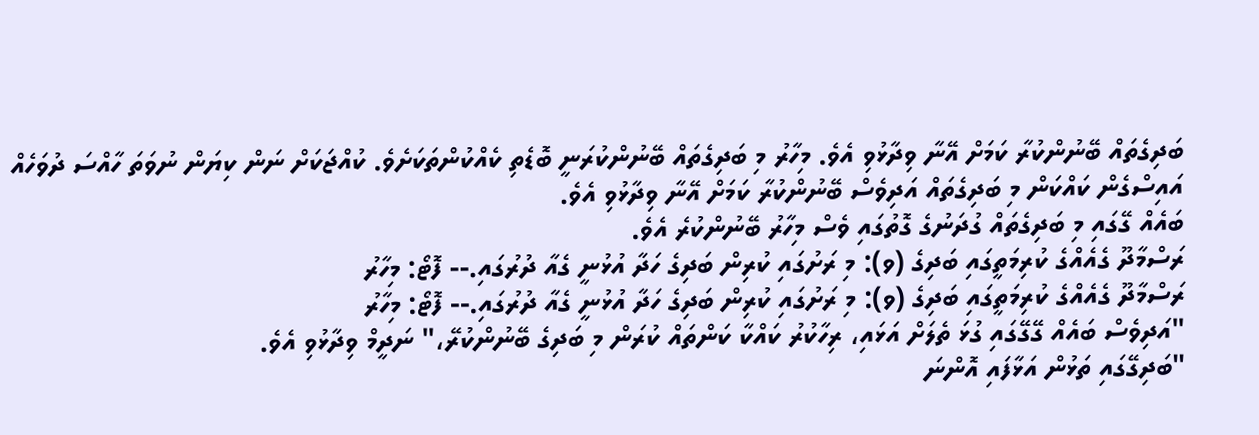ބަދިގެތައް ބޭނުންކުރާ ކަމަށް އޭނާ ވިދާޅުވި އެވެ. މިހާރު މި ބަދިގެތައް ބޭނުންކުރަނީ ބޮޑެތި ކެއްކުންތަކަށެވެ. ކުއްޖަކަށް ނަން ކިޔަން ނުވަތަ ހާއްސަ ދުވަހެއް އައިސްގެން ކައްކަން މި ބަދިގެތައް އަދިވެސް ބޭނުންކުރާ ކަމަށް އޭނާ ވިދާޅުވި އެވެ.
ބައެއް ގޭގައި މި ބަދިގެތައް ގުދަނުގެ ގޮތުގައި ވެސް މިހާރު ބޭނުންކުރެ އެވެ.
ރަސްމާދޫ ގެއެއްގެ ކުރިމަތީގައި ބަދިގެ (ވ): މި ރަށުގައި ކުރިން ބަދިގެ ހަދާ އުޅުނީ ގެއާ ދުރުގައި.-- ފޮޓޯ: މިހާރު
ރަސްމާދޫ ގެއެއްގެ ކުރިމަތީގައި ބަދިގެ (ވ): މި ރަށުގައި ކުރިން ބަދިގެ ހަދާ އުޅުނީ ގެއާ ދުރުގައި.-- ފޮޓޯ: މިހާރު
"އަދިވެސް ބައެއް ގޭގޭގައި ގުޅަ ތެލަށް އަޅައި، ރިހާކުރު ކައްކާ ކަންތައް ކުރަން މި ބަދިގެ ބޭނުންކުރޭ،" ނަދީމް ވިދާޅުވި އެވެ.
"ބަދިގޭގައި ތަޅުން އަޅާފައި އޮންނަ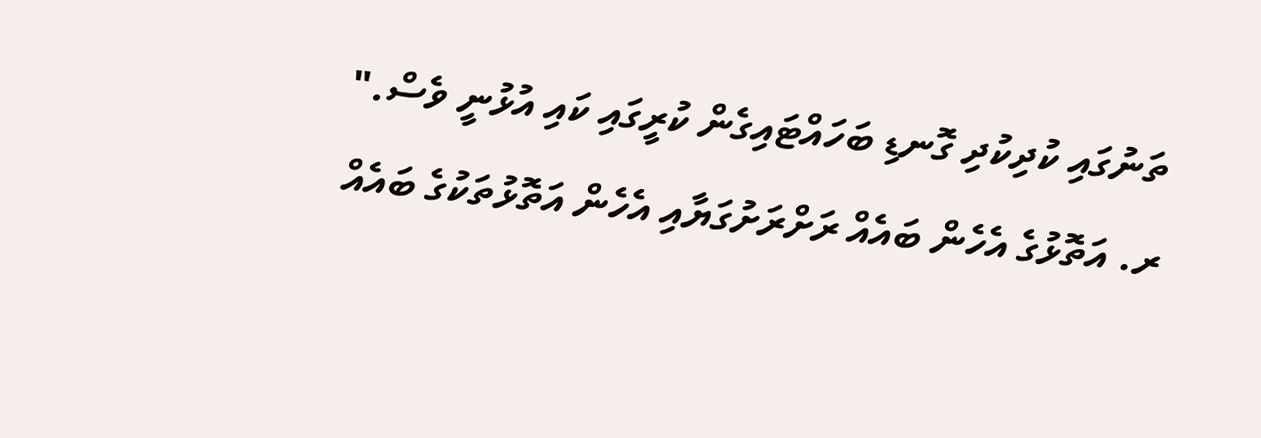ތަނުގައި ކުދިކުދި ގޮނޑި ބަހައްޓައިގެން ކުރީގައި ކައި އުޅުނީ ވެސް."
ރ. އަތޮޅުގެ އެހެން ބައެއް ރަށްރަށުގަޔާއި އެހެން އަތޮޅުތަކުގެ ބައެއް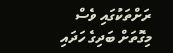ރަށްތަކުގައި ވެސް މިގޮތަށް ބަދިގެ ހަދައި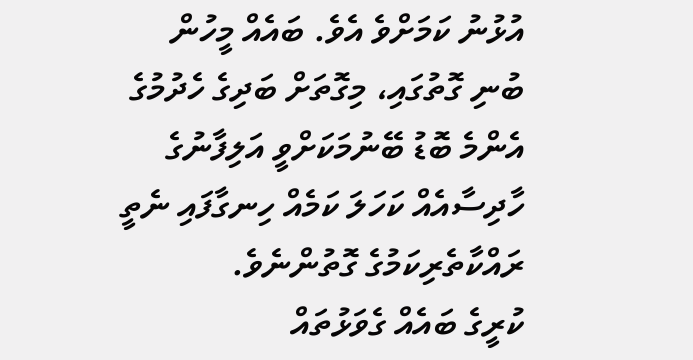އުޅުނު ކަމަށްވެ އެވެ. ބައެއް މީހުން ބުނި ގޮތުގައި، މިގޮތަށް ބަދިގެ ހެދުމުގެ އެންމެ ބޮޑު ބޭނުމަކަށްވީ އަލިފާނުގެ ހާދިސާއެއް ކަހަލަ ކަމެއް ހިނގާފައި ނެތީ ރައްކާތެރިކަމުގެ ގޮތުންނެވެ.
ކުރީގެ ބައެއް ގެވަޅުތައް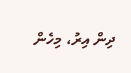ދިން އިރު، މިހެން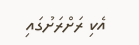އެކި ރަށްރަށުގައި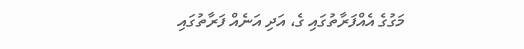މަގުގެ އެއްފަރާތުގައި ގެ، އަދި އަނެއް ފަރާތުގައި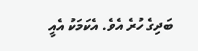ބަދިގެ ހުރެ އެވެ. އެކަމަކު އެއީ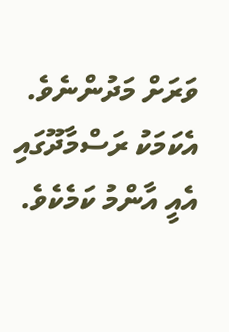ވަރަށް މަދުންނެވެ. އެކަމަކު ރަސްމާދޫގައި އެއީ އާންމު ކަމެކެވެ.